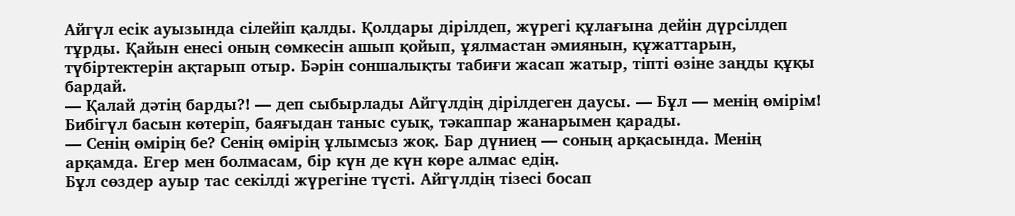Айгүл есік ауызында сілейіп қалды. Қолдары дірілдеп, жүрегі құлағына дейін дүрсілдеп тұрды. Қайын енесі оның сөмкесін ашып қойып, ұялмастан әмиянын, құжаттарын, түбіртектерін ақтарып отыр. Бәрін соншалықты табиғи жасап жатыр, тіпті өзіне заңды құқы бардай.
— Қалай дәтің барды?! — деп сыбырлады Айгүлдің дірілдеген даусы. — Бұл — менің өмірім!
Бибігүл басын көтеріп, баяғыдан таныс суық, тәкаппар жанарымен қарады.
— Сенің өмірің бе? Сенің өмірің ұлымсыз жоқ. Бар дүниең — соның арқасында. Менің арқамда. Егер мен болмасам, бір күн де күн көре алмас едің.
Бұл сөздер ауыр тас секілді жүрегіне түсті. Айгүлдің тізесі босап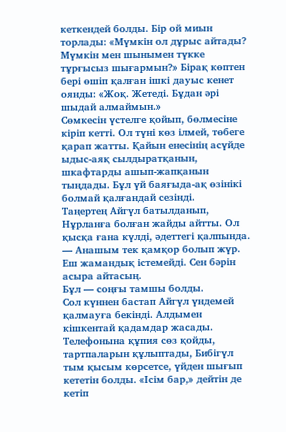кеткендей болды. Бір ой миын торлады: «Мүмкін ол дұрыс айтады? Мүмкін мен шынымен түкке тұрғысыз шығармын?» Бірақ көптен бері өшіп қалған ішкі дауыс кенет оянды: «Жоқ. Жетеді. Бұдан әрі шыдай алмаймын.»
Сөмкесін үстелге қойып, бөлмесіне кіріп кетті. Ол түні көз ілмей, төбеге қарап жатты. Қайын енесінің асүйде ыдыс-аяқ сылдыратқанын, шкафтарды ашып-жапқанын тыңдады. Бұл үй баяғыда-ақ өзінікі болмай қалғандай сезінді.
Таңертең Айгүл батылданып, Нұрланға болған жайды айтты. Ол қысқа ғана күлді, әдеттегі қалпында.
— Анашым тек қамқор болып жүр. Еш жамандық істемейді. Сен бәрін асыра айтасың.
Бұл — соңғы тамшы болды.
Сол күннен бастап Айгүл үндемей қалмауға бекінді. Алдымен кішкентай қадамдар жасады. Телефонына құпия сөз қойды, тартпаларын құлыптады, Бибігүл тым қысым көрсетсе, үйден шығып кететін болды. «Ісім бар,» дейтін де кетіп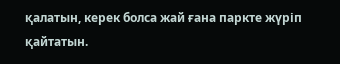қалатын, керек болса жай ғана паркте жүріп қайтатын.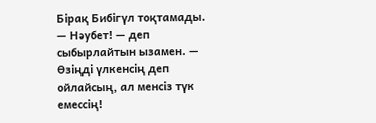Бірақ Бибігүл тоқтамады.
— Нәубет! — деп сыбырлайтын ызамен. — Өзіңді үлкенсің деп ойлайсың, ал менсіз түк емессің!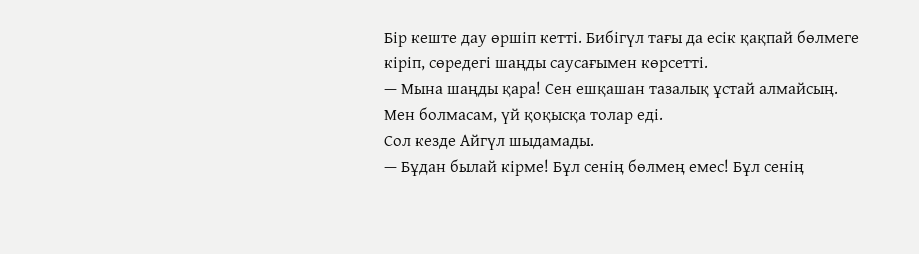Бір кеште дау өршіп кетті. Бибігүл тағы да есік қақпай бөлмеге кіріп, сөредегі шаңды саусағымен көрсетті.
— Мына шаңды қара! Сен ешқашан тазалық ұстай алмайсың. Мен болмасам, үй қоқысқа толар еді.
Сол кезде Айгүл шыдамады.
— Бұдан былай кірме! Бұл сенің бөлмең емес! Бұл сенің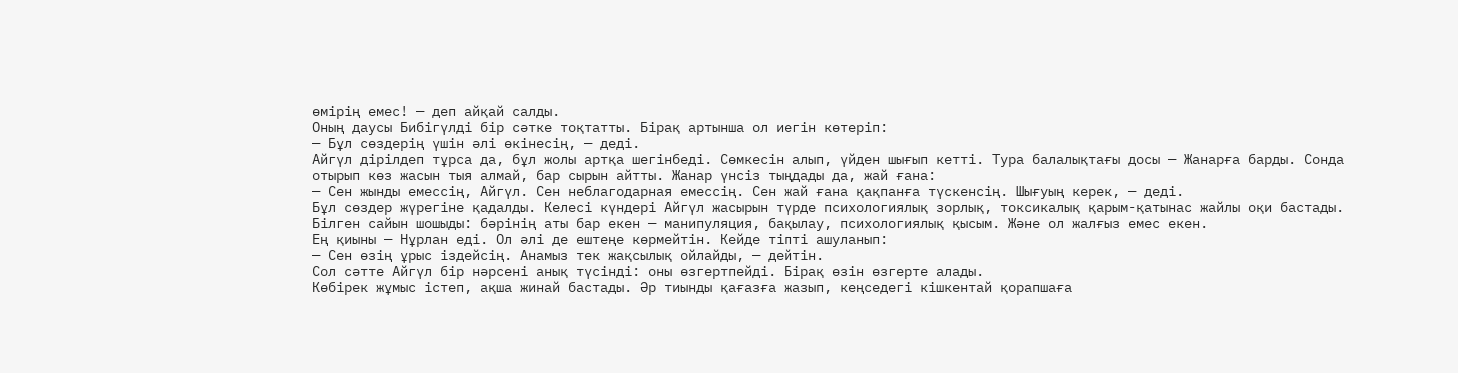өмірің емес! — деп айқай салды.
Оның даусы Бибігүлді бір сәтке тоқтатты. Бірақ артынша ол иегін көтеріп:
— Бұл сөздерің үшін әлі өкінесің, — деді.
Айгүл дірілдеп тұрса да, бұл жолы артқа шегінбеді. Сөмкесін алып, үйден шығып кетті. Тура балалықтағы досы — Жанарға барды. Сонда отырып көз жасын тыя алмай, бар сырын айтты. Жанар үнсіз тыңдады да, жай ғана:
— Сен жынды емессің, Айгүл. Сен неблагодарная емессің. Сен жай ғана қақпанға түскенсің. Шығуың керек, — деді.
Бұл сөздер жүрегіне қадалды. Келесі күндері Айгүл жасырын түрде психологиялық зорлық, токсикалық қарым-қатынас жайлы оқи бастады. Білген сайын шошыды: бәрінің аты бар екен — манипуляция, бақылау, психологиялық қысым. Және ол жалғыз емес екен.
Ең қиыны — Нұрлан еді. Ол әлі де ештеңе көрмейтін. Кейде тіпті ашуланып:
— Сен өзің ұрыс іздейсің. Анамыз тек жақсылық ойлайды, — дейтін.
Сол сәтте Айгүл бір нәрсені анық түсінді: оны өзгертпейді. Бірақ өзін өзгерте алады.
Көбірек жұмыс істеп, ақша жинай бастады. Әр тиынды қағазға жазып, кеңседегі кішкентай қорапшаға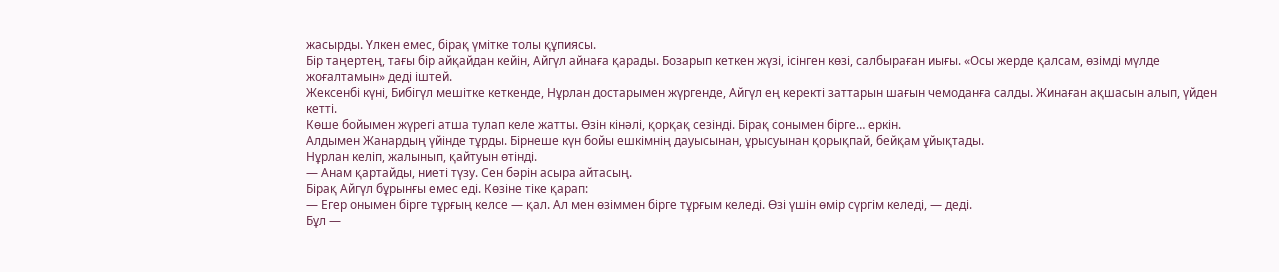жасырды. Үлкен емес, бірақ үмітке толы құпиясы.
Бір таңертең, тағы бір айқайдан кейін, Айгүл айнаға қарады. Бозарып кеткен жүзі, ісінген көзі, салбыраған иығы. «Осы жерде қалсам, өзімді мүлде жоғалтамын» деді іштей.
Жексенбі күні, Бибігүл мешітке кеткенде, Нұрлан достарымен жүргенде, Айгүл ең керекті заттарын шағын чемоданға салды. Жинаған ақшасын алып, үйден кетті.
Көше бойымен жүрегі атша тулап келе жатты. Өзін кінәлі, қорқақ сезінді. Бірақ сонымен бірге… еркін.
Алдымен Жанардың үйінде тұрды. Бірнеше күн бойы ешкімнің дауысынан, ұрысуынан қорықпай, бейқам ұйықтады.
Нұрлан келіп, жалынып, қайтуын өтінді.
— Анам қартайды, ниеті түзу. Сен бәрін асыра айтасың.
Бірақ Айгүл бұрынғы емес еді. Көзіне тіке қарап:
— Егер онымен бірге тұрғың келсе — қал. Ал мен өзіммен бірге тұрғым келеді. Өзі үшін өмір сүргім келеді, — деді.
Бұл —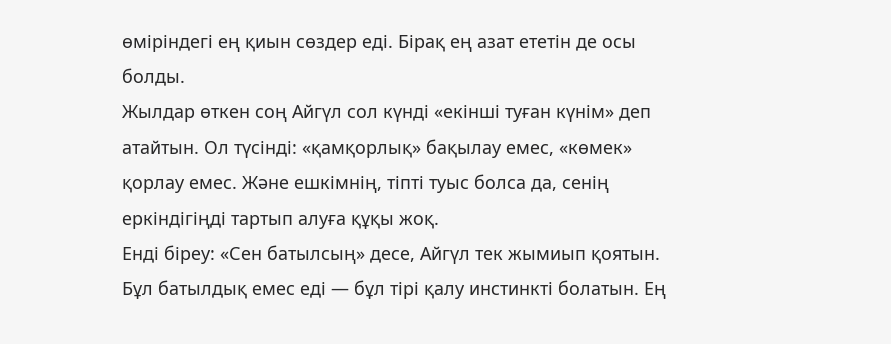өміріндегі ең қиын сөздер еді. Бірақ ең азат ететін де осы болды.
Жылдар өткен соң Айгүл сол күнді «екінші туған күнім» деп атайтын. Ол түсінді: «қамқорлық» бақылау емес, «көмек» қорлау емес. Және ешкімнің, тіпті туыс болса да, сенің еркіндігіңді тартып алуға құқы жоқ.
Енді біреу: «Сен батылсың» десе, Айгүл тек жымиып қоятын. Бұл батылдық емес еді — бұл тірі қалу инстинкті болатын. Ең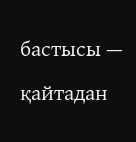бастысы — қайтадан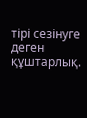тірі сезінуге деген құштарлық.